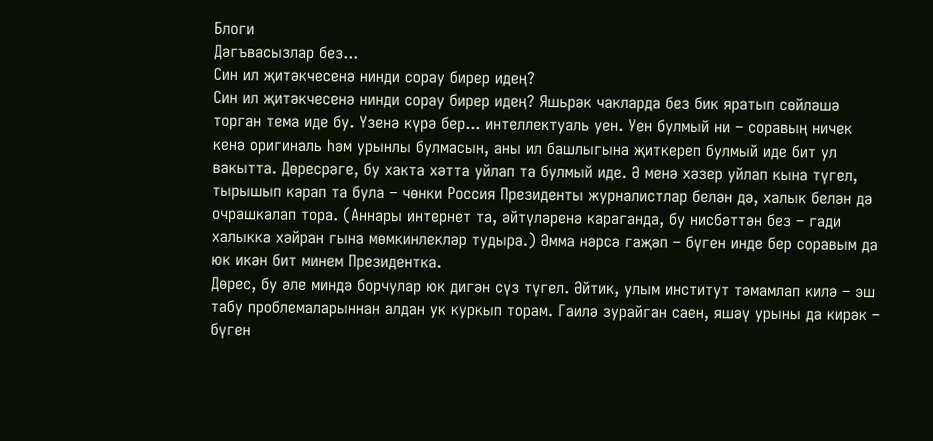Блоги
Дәгъвасызлар без...
Син ил җитәкчесенә нинди сорау бирер идең?
Син ил җитәкчесенә нинди сорау бирер идең? Яшьрәк чакларда без бик яратып сөйләшә торган тема иде бу. Үзенә күрә бер... интеллектуаль уен. Уен булмый ни – соравың ничек кенә оригиналь һәм урынлы булмасын, аны ил башлыгына җиткереп булмый иде бит ул вакытта. Дөресрәге, бу хакта хәтта уйлап та булмый иде. Ә менә хәзер уйлап кына түгел, тырышып карап та була – чөнки Россия Президенты журналистлар белән дә, халык белән дә очрашкалап тора. (Аннары интернет та, әйтүләренә караганда, бу нисбәттән без – гади халыкка хәйран гына мөмкинлекләр тудыра.) Әмма нәрсә гаҗәп – бүген инде бер соравым да юк икән бит минем Президентка.
Дөрес, бу әле миндә борчулар юк дигән сүз түгел. Әйтик, улым институт тәмамлап килә – эш табу проблемаларыннан алдан ук куркып торам. Гаилә зурайган саен, яшәү урыны да кирәк – бүген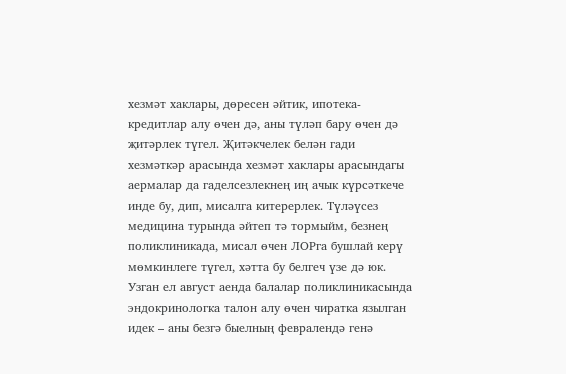хезмәт хаклары, дөресен әйтик, ипотека-кредитлар алу өчен дә, аны түләп бару өчен дә җитәрлек түгел. Җитәкчелек белән гади хезмәткәр арасында хезмәт хаклары арасындагы аермалар да гаделсезлекнең иң ачык күрсәткече инде бу, дип, мисалга китерерлек. Түләүсез медицина турында әйтеп тә тормыйм, безнең поликлиникада, мисал өчен ЛОРга бушлай керү мөмкинлеге түгел, хәтта бу белгеч үзе дә юк. Узган ел август аенда балалар поликлиникасында эндокринологка талон алу өчен чиратка язылган идек – аны безгә быелның февралендә генә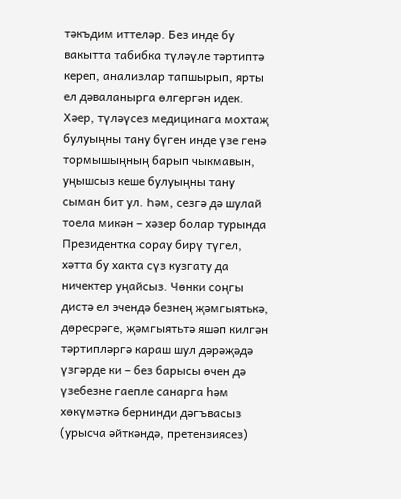тәкъдим иттеләр. Без инде бу вакытта табибка түләүле тәртиптә кереп, анализлар тапшырып, ярты ел дәваланырга өлгергән идек. Хәер, түләүсез медицинага мохтаҗ булуыңны тану бүген инде үзе генә тормышыңның барып чыкмавын, уңышсыз кеше булуыңны тану сыман бит ул. Һәм, сезгә дә шулай тоела микән – хәзер болар турында Президентка сорау бирү түгел, хәтта бу хакта сүз кузгату да ничектер уңайсыз. Чөнки соңгы дистә ел эчендә безнең җәмгыятькә, дөресрәге, җәмгыятьтә яшәп килгән тәртипләргә караш шул дәрәҗәдә үзгәрде ки – без барысы өчен дә үзебезне гаепле санарга һәм хөкүмәткә бернинди дәгъвасыз (урысча әйткәндә, претензиясез)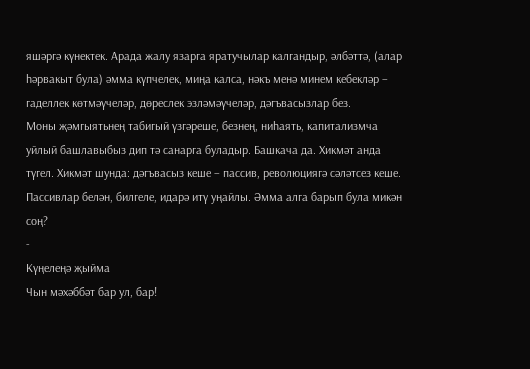яшәргә күнектек. Арада жалу язарга яратучылар калгандыр, әлбәттә, (алар һәрвакыт була) әмма күпчелек, миңа калса, нәкъ менә минем кебекләр – гаделлек көтмәүчеләр, дөреслек эзләмәүчеләр, дәгъвасызлар без.
Моны җәмгыятьнең табигый үзгәреше, безнең, ниһаять, капитализмча уйлый башлавыбыз дип тә санарга буладыр. Башкача да. Хикмәт анда түгел. Хикмәт шунда: дәгъвасыз кеше – пассив, революциягә сәләтсез кеше. Пассивлар белән, билгеле, идарә итү уңайлы. Әмма алга барып була микән соң?
-
Күңелеңә җыйма
Чын мәхәббәт бар ул, бар!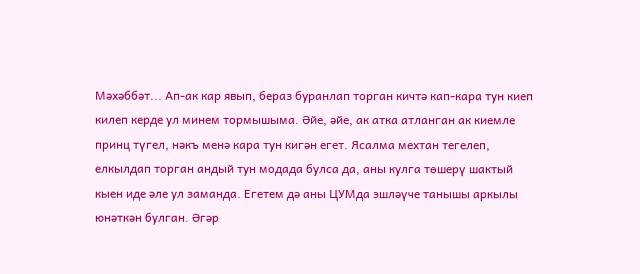Мәхәббәт... Ап-ак кар явып, бераз буранлап торган кичтә кап-кара тун киеп килеп керде ул минем тормышыма. Әйе, әйе, ак атка атланган ак киемле принц түгел, нәкъ менә кара тун кигән егет. Ясалма мехтан тегелеп, елкылдап торган андый тун модада булса да, аны кулга төшерү шактый кыен иде әле ул заманда. Егетем дә аны ЦУМда эшләүче танышы аркылы юнәткән булган. Әгәр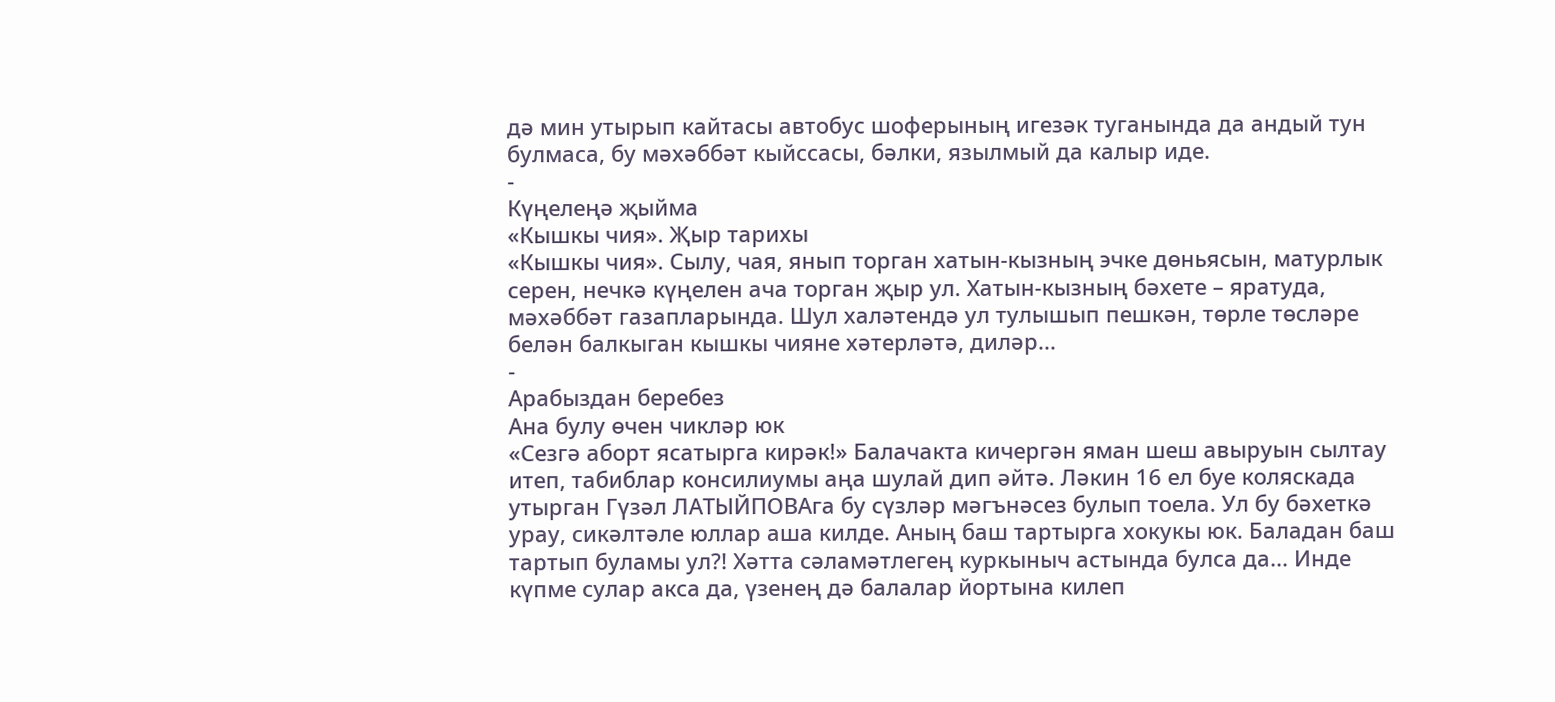дә мин утырып кайтасы автобус шоферының игезәк туганында да андый тун булмаса, бу мәхәббәт кыйссасы, бәлки, язылмый да калыр иде.
-
Күңелеңә җыйма
«Кышкы чия». Җыр тарихы
«Кышкы чия». Сылу, чая, янып торган хатын-кызның эчке дөньясын, матурлык серен, нечкә күңелен ача торган җыр ул. Хатын-кызның бәхете – яратуда, мәхәббәт газапларында. Шул халәтендә ул тулышып пешкән, төрле төсләре белән балкыган кышкы чияне хәтерләтә, диләр...
-
Арабыздан беребез
Ана булу өчен чикләр юк
«Сезгә аборт ясатырга кирәк!» Балачакта кичергән яман шеш авыруын сылтау итеп, табиблар консилиумы аңа шулай дип әйтә. Ләкин 16 ел буе коляскада утырган Гүзәл ЛАТЫЙПОВАга бу сүзләр мәгънәсез булып тоела. Ул бу бәхеткә урау, сикәлтәле юллар аша килде. Аның баш тартырга хокукы юк. Баладан баш тартып буламы ул?! Хәтта сәламәтлегең куркыныч астында булса да... Инде күпме сулар акса да, үзенең дә балалар йортына килеп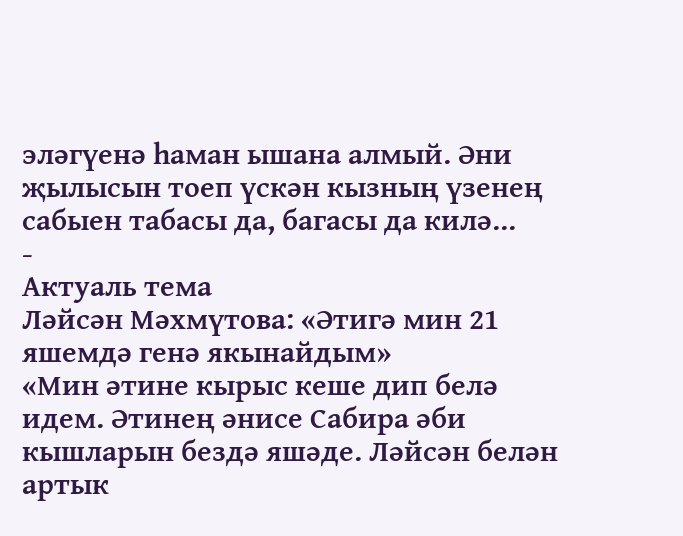эләгүенә һаман ышана алмый. Әни җылысын тоеп үскән кызның үзенең сабыен табасы да, багасы да килә...
-
Актуаль тема
Ләйсән Мәхмүтова: «Әтигә мин 21 яшемдә генә якынайдым»
«Мин әтине кырыс кеше дип белә идем. Әтинең әнисе Сабира әби кышларын бездә яшәде. Ләйсән белән артык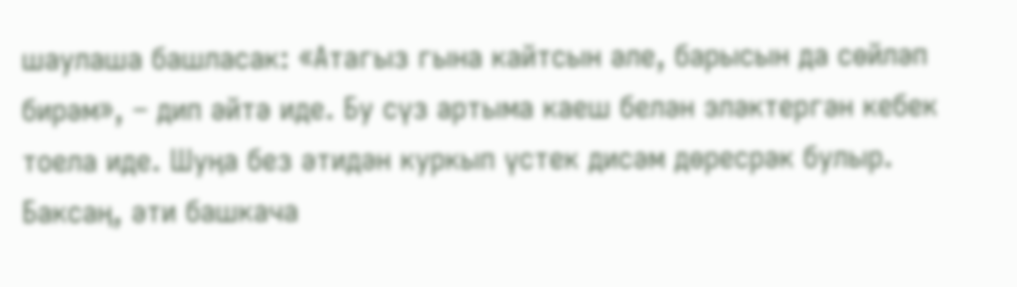шаулаша башласак: «Атагыз гына кайтсын әле, барысын да сөйләп бирәм», – дип әйтә иде. Бу сүз артыма каеш белән эләктергән кебек тоела иде. Шуңа без әтидән куркып үстек дисәм дөресрәк булыр. Баксаң, әти башкача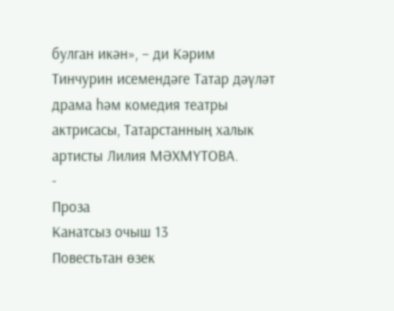булган икән», – ди Кәрим Тинчурин исемендәге Татар дәүләт драма һәм комедия театры актрисасы, Татарстанның халык артисты Лилия МӘХМҮТОВА.
-
Проза
Канатсыз очыш 13
Повестьтан өзек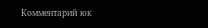Комментарий юк